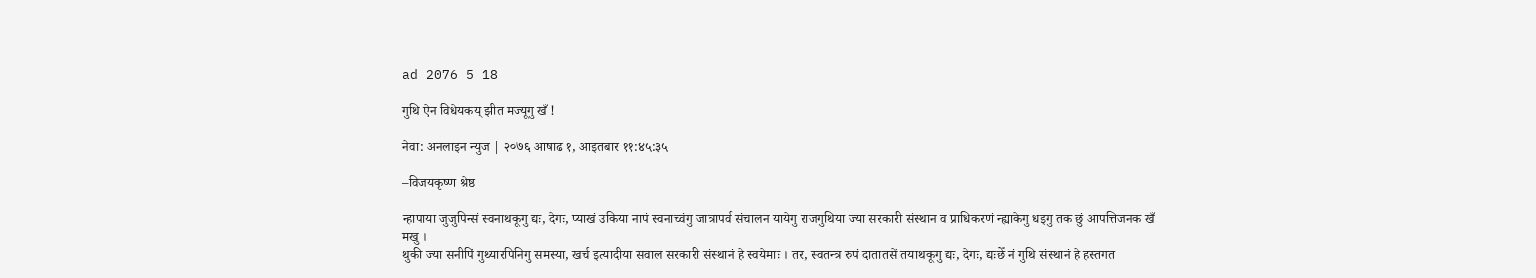ad 2076 5 18

गुथि ऐन विधेयकय् झीत मज्यूगु खँ !

नेवा: अनलाइन न्युज | २०७६ आषाढ १, आइतबार ११:४५:३५

–विजयकृष्ण श्रेष्ठ

न्हापाया जुजुपिन्सं स्वनाथकूगु द्यः, देगः, प्याखं उकिया नापं स्वनाच्वंगु जात्रापर्व संचालन यायेगु राजगुथिया ज्या सरकारी संस्थान व प्राधिकरणं न्ह्याकेगु धइगु तक छुं आपत्तिजनक खँ मखु ।
थुकी ज्या सनीपिं गुथ्यारपिनिगु समस्या, खर्च इत्यादीया सवाल सरकारी संस्थानं हे स्वयेमाः । तर, स्वतन्त्र रुपं दातातसें तयाथकूगु द्यः, देगः, द्यःछेँ नं गुथि संस्थानं हे हस्तगत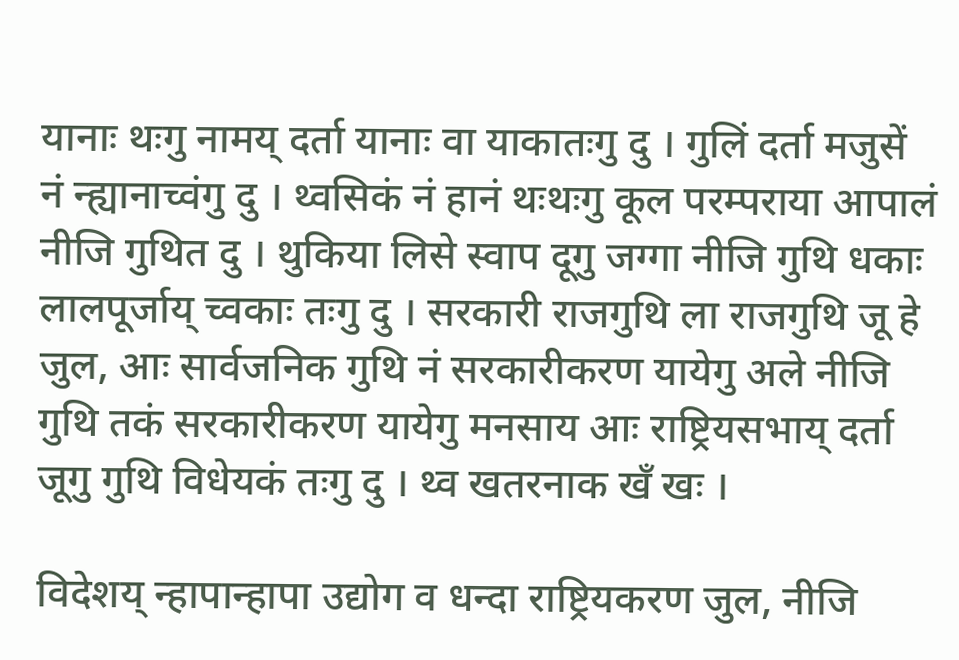यानाः थःगु नामय् दर्ता यानाः वा याकातःगु दु । गुलिं दर्ता मजुसें नं न्ह्यानाच्वंगु दु । थ्वसिकं नं हानं थःथःगु कूल परम्पराया आपालं नीजि गुथित दु । थुकिया लिसे स्वाप दूगु जग्गा नीजि गुथि धकाः लालपूर्जाय् च्वकाः तःगु दु । सरकारी राजगुथि ला राजगुथि जू हे जुल, आः सार्वजनिक गुथि नं सरकारीकरण यायेगु अले नीजि गुथि तकं सरकारीकरण यायेगु मनसाय आः राष्ट्रियसभाय् दर्ता जूगु गुथि विधेयकं तःगु दु । थ्व खतरनाक खँ खः ।

विदेशय् न्हापान्हापा उद्योग व धन्दा राष्ट्रियकरण जुल, नीजि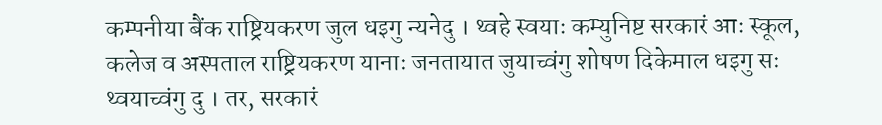कम्पनीया बैंक राष्ट्रियकरण जुल धइगु न्यनेदु । थ्वहे स्वयाः कम्युनिष्ट सरकारं आः स्कूल, कलेज व अस्पताल राष्ट्रियकरण यानाः जनतायात जुयाच्वंगु शोषण दिकेमाल धइगु सः थ्वयाच्वंगु दु । तर, सरकारं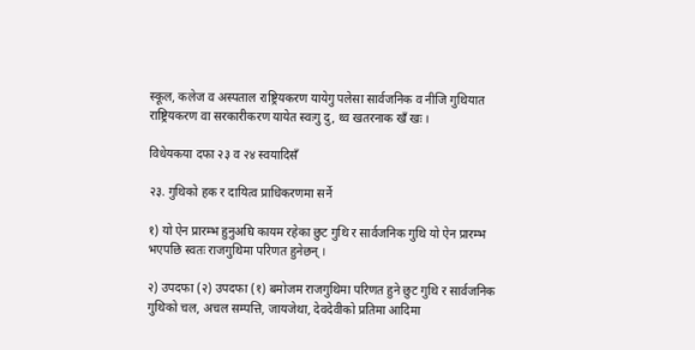स्कूल, कलेज व अस्पताल राष्ट्रियकरण यायेगु पलेसा सार्वजनिक व नीजि गुथियात राष्ट्रियकरण वा सरकारीकरण यायेत स्वःगु दु, थ्व खतरनाक खँ खः ।

विधेयकया दफा २३ व २४ स्वयादिसँ

२३. गुथिको हक र दायित्व प्राधिकरणमा सर्ने

१) यो ऐन प्रारम्भ हुनुअघि कायम रहेका छुट गुथि र सार्वजनिक गुथि यो ऐन प्रारम्भ भएपछि स्वतः राजगुथिमा परिणत हुनेछन् ।

२) उपदफा (२) उपदफा (१) बमोजम राजगुथिमा परिणत हुने छुट गुथि र सार्वजनिक गुथिको चल, अचल सम्पत्ति, जायजेथा, देवदेवीको प्रतिमा आदिमा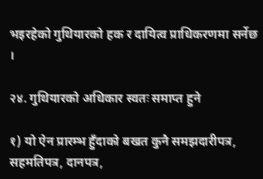भइरहेको गुथियारको हक र दायित्व प्राधिकरणमा सर्नेछ ।

२४. गुथियारको अधिकार स्वतः समाप्त हुने

१) यो ऐन प्रारम्भ हुँदाको बखत कुनै समझदारीपत्र, सहमतिपत्र, दानपत्र,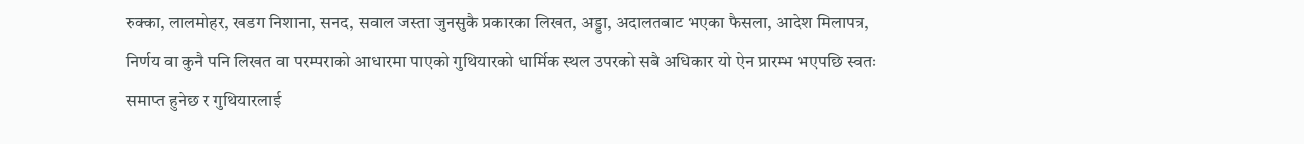रुक्का, लालमोहर, खडग निशाना, सनद, सवाल जस्ता जुनसुकै प्रकारका लिखत, अड्डा, अदालतबाट भएका फैसला, आदेश मिलापत्र, निर्णय वा कुनै पनि लिखत वा परम्पराको आधारमा पाएको गुथियारको धार्मिक स्थल उपरको सबै अधिकार यो ऐन प्रारम्भ भएपछि स्वतः समाप्त हुनेछ र गुथियारलाई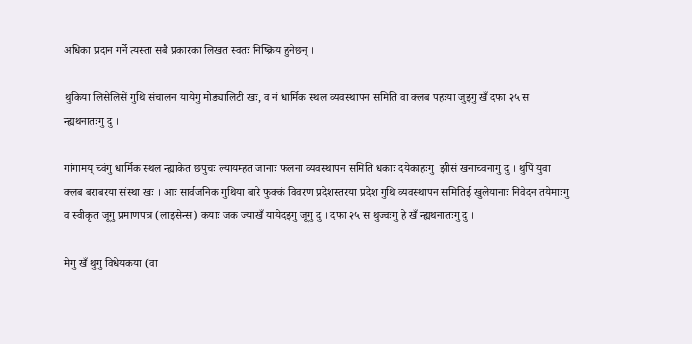अधिका प्रदान गर्ने त्यस्ता सबै प्रकारका लिखत स्वतः निष्क्रिय हुनेछन् ।

थुकिया लिसेलिसें गुथि संचालन यायेगु मोड्यालिटी खः, व नं धार्मिक स्थल व्यवस्थापन समिति वा क्लब पहःया जुइगु खँ दफा २५ स न्ह्यथनातःगु दु ।

गांगामय् च्वंगु धार्मिक स्थल न्ह्याकेत छपुचः ल्यायम्हत जानाः फलना व्यवस्थापन समिति धकाः दयेकाहःगु  झीसं खनाच्वनागु दु । थुपिं युवा क्लब बराबरया संस्था खः । आः सार्वजनिक गुथिया बारे फुक्कं विवरण प्रदेशस्तरया प्रदेश गुथि व्यवस्थापन समितिई खुलेयानाः निवेदन तयेमाःगु व स्वीकृत जूगु प्रमाणपत्र (लाइसेन्स) कयाः जक ज्याखँ यायेदइगु जूगु दु । दफा २५ स थुज्वःगु हे खँ न्ह्यथनातःगु दु ।

मेगु खँ थुगु विधेयकया (वा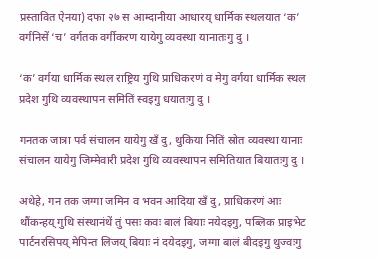प्रस्तावित ऐनया) दफा २७ स आम्दानीया आधारय् धार्मिक स्थलयात ‘क’ वर्गनिसें ‘च’ वर्गतक वर्गीकरण यायेगु व्यवस्था यानातःगु दु ।

‘क’ वर्गया धार्मिक स्थल राष्ट्रिय गुथि प्राधिकरणं व मेगु वर्गया धार्मिक स्थल प्रदेश गुथि व्यवस्थापन समितिं स्वइगु धयातःगु दु ।

गनतक जात्रा पर्व संचालन यायेगु खँ दु, थुकिया नितिं स्रोत व्यवस्था यानाः संचालन यायेगु जिम्मेवारी प्रदेश गुथि व्यवस्थापन समितियात बियातःगु दु ।

अथेहे, गन तक जग्गा जमिन व भवन आदिया खँ दु, प्राधिकरणं आः थौंकन्हय् गुथि संस्थानंथें तुं पसः कवः बालं बियाः नयेदइगु, पब्लिक प्राइभेट पार्टनरसिपय् मेपिन्त लिजय् बियाः नं दयेदइगु, जग्गा बालं बीदइगु थुज्वःगु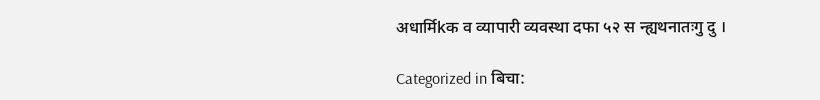अधार्मिkक व व्यापारी व्यवस्था दफा ५२ स न्ह्यथनातःगु दु ।

Categorized in बिचा: